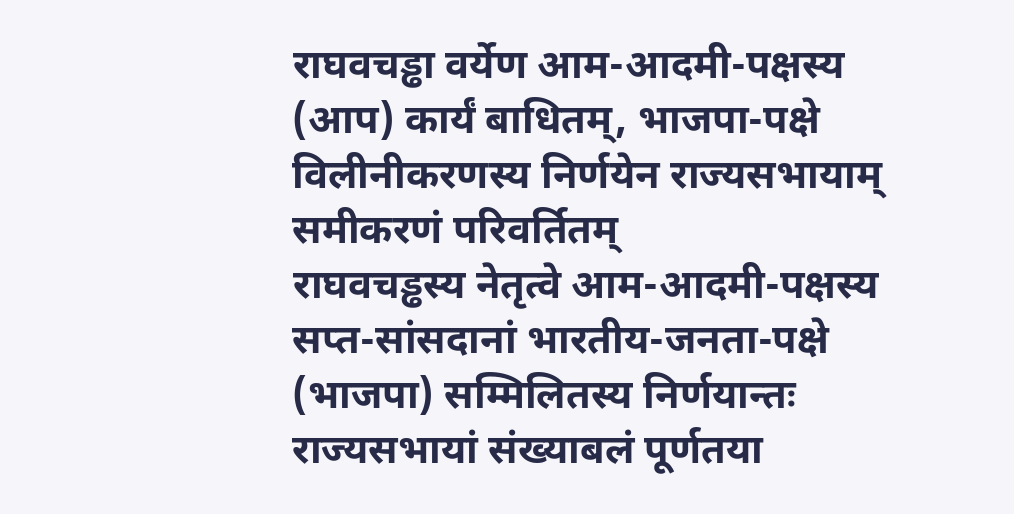राघवचड्ढा वर्येण आम-आदमी-पक्षस्य (आप) कार्यं बाधितम्, भाजपा-पक्षे विलीनीकरणस्य निर्णयेन राज्यसभायाम् समीकरणं परिवर्तितम्
राघवचड्ढस्य नेतृत्वे आम-आदमी-पक्षस्य सप्त-सांसदानां भारतीय-जनता-पक्षे (भाजपा) सम्मिलितस्य निर्णयान्तः राज्यसभायां संख्याबलं पूर्णतया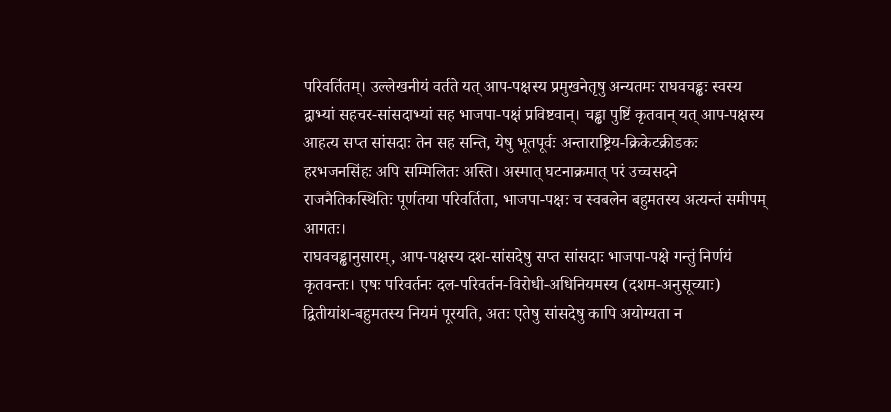परिवर्तितम्। उल्लेखनीयं वर्तते यत् आप-पक्षस्य प्रमुखनेतृषु अन्यतमः राघवचड्ढः स्वस्य द्वाभ्यां सहचर-सांसदाभ्यां सह भाजपा-पक्षं प्रविष्टवान्। चड्ढा पुष्टिं कृतवान् यत् आप-पक्षस्य आहत्य सप्त सांसदाः तेन सह सन्ति, येषु भूतपूर्वः अन्ताराष्ट्रिय-क्रिकेटक्रीडकः हरभजनसिंहः अपि सम्मिलितः अस्ति। अस्मात् घटनाक्रमात् परं उच्चसदने राजनैतिकस्थितिः पूर्णतया परिवर्तिता, भाजपा-पक्षः च स्वबलेन बहुमतस्य अत्यन्तं समीपम् आगतः।
राघवचड्ढानुसारम्, आप-पक्षस्य दश-सांसदेषु सप्त सांसदाः भाजपा-पक्षे गन्तुं निर्णयं कृतवन्तः। एषः परिवर्तनः दल-परिवर्तन-विरोधी-अधिनियमस्य (दशम-अनुसूच्याः) द्वितीयांश-बहुमतस्य नियमं पूरयति, अतः एतेषु सांसदेषु कापि अयोग्यता न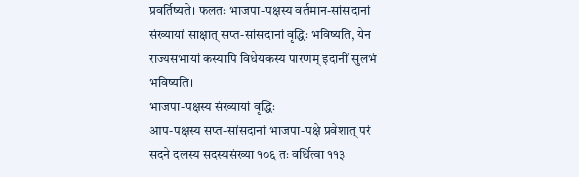प्रवर्तिष्यते। फलतः भाजपा-पक्षस्य वर्तमान-सांसदानां संख्यायां साक्षात् सप्त-सांसदानां वृद्धिः भविष्यति, येन राज्यसभायां कस्यापि विधेयकस्य पारणम् इदानीं सुलभं भविष्यति।
भाजपा-पक्षस्य संख्यायां वृद्धिः
आप-पक्षस्य सप्त-सांसदानां भाजपा-पक्षे प्रवेशात् परं सदने दलस्य सदस्यसंख्या १०६ तः वर्धित्वा ११३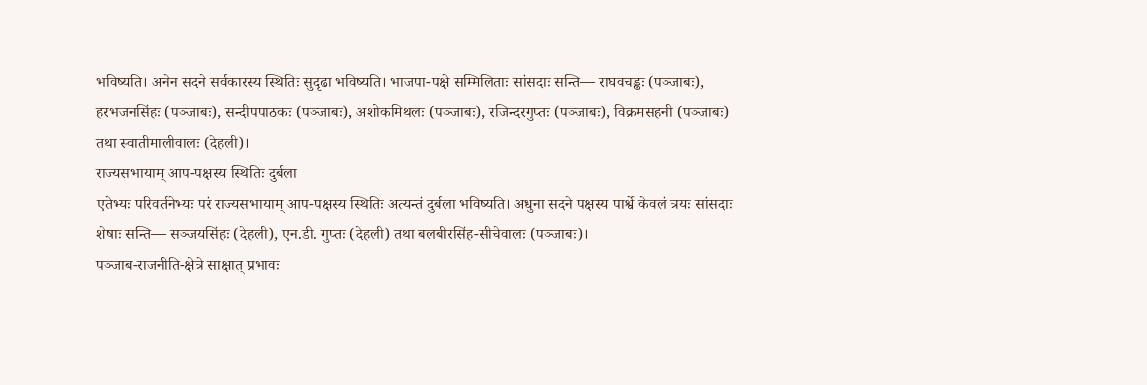भविष्यति। अनेन सदने सर्वकारस्य स्थितिः सुदृढा भविष्यति। भाजपा-पक्षे सम्मिलिताः सांसदाः सन्ति— राघवचड्ढः (पञ्जाबः), हरभजनसिंहः (पञ्जाबः), सन्दीपपाठकः (पञ्जाबः), अशोकमिथलः (पञ्जाबः), रजिन्दरगुप्तः (पञ्जाबः), विक्रमसहनी (पञ्जाबः) तथा स्वातीमालीवालः (देहली)।
राज्यसभायाम् आप-पक्षस्य स्थितिः दुर्बला
एतेभ्यः परिवर्तनेभ्यः परं राज्यसभायाम् आप-पक्षस्य स्थितिः अत्यन्तं दुर्बला भविष्यति। अधुना सदने पक्षस्य पार्श्वे केवलं त्रयः सांसदाः शेषाः सन्ति— सञ्जयसिंहः (देहली), एन.डी. गुप्तः (देहली) तथा बलबीरसिंह-सीचेवालः (पञ्जाबः)।
पञ्जाब-राजनीति-क्षेत्रे साक्षात् प्रभावः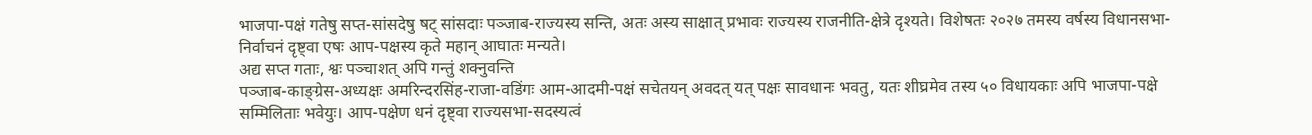भाजपा-पक्षं गतेषु सप्त-सांसदेषु षट् सांसदाः पञ्जाब-राज्यस्य सन्ति, अतः अस्य साक्षात् प्रभावः राज्यस्य राजनीति-क्षेत्रे दृश्यते। विशेषतः २०२७ तमस्य वर्षस्य विधानसभा-निर्वाचनं दृष्ट्वा एषः आप-पक्षस्य कृते महान् आघातः मन्यते।
अद्य सप्त गताः, श्वः पञ्चाशत् अपि गन्तुं शक्नुवन्ति
पञ्जाब-काङ्ग्रेस-अध्यक्षः अमरिन्दरसिंह-राजा-वडिंगः आम-आदमी-पक्षं सचेतयन् अवदत् यत् पक्षः सावधानः भवतु, यतः शीघ्रमेव तस्य ५० विधायकाः अपि भाजपा-पक्षे सम्मिलिताः भवेयुः। आप-पक्षेण धनं दृष्ट्वा राज्यसभा-सदस्यत्वं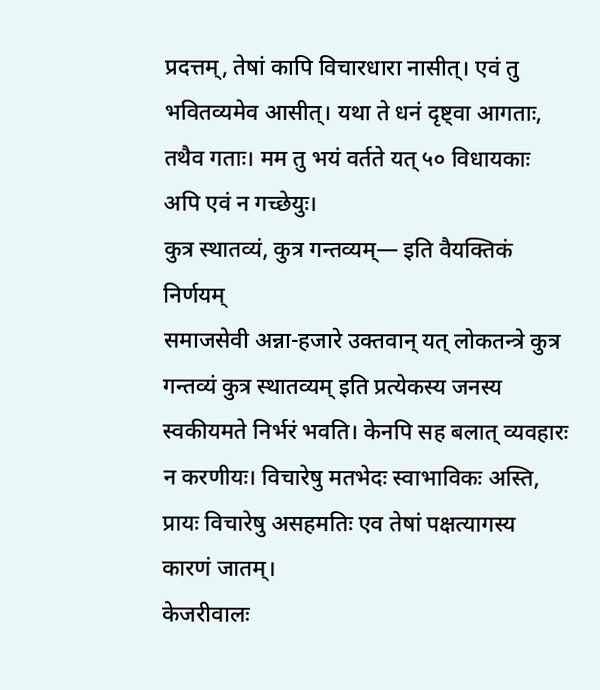प्रदत्तम्, तेषां कापि विचारधारा नासीत्। एवं तु भवितव्यमेव आसीत्। यथा ते धनं दृष्ट्वा आगताः, तथैव गताः। मम तु भयं वर्तते यत् ५० विधायकाः अपि एवं न गच्छेयुः।
कुत्र स्थातव्यं, कुत्र गन्तव्यम्— इति वैयक्तिकं निर्णयम्
समाजसेवी अन्ना-हजारे उक्तवान् यत् लोकतन्त्रे कुत्र गन्तव्यं कुत्र स्थातव्यम् इति प्रत्येकस्य जनस्य स्वकीयमते निर्भरं भवति। केनपि सह बलात् व्यवहारः न करणीयः। विचारेषु मतभेदः स्वाभाविकः अस्ति, प्रायः विचारेषु असहमतिः एव तेषां पक्षत्यागस्य कारणं जातम्।
केजरीवालः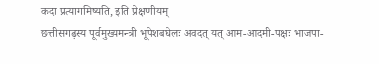कदा प्रत्यागमिष्यति, इति प्रेक्षणीयम्
छत्तीसगढ़स्य पूर्वमुख्यमन्त्री भूपेशबघेलः अवदत् यत् आम-आदमी-पक्षः भाजपा-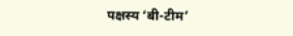पक्षस्य ‘बी-टीम’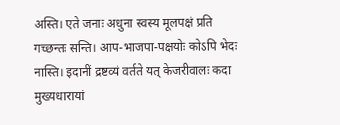अस्ति। एते जनाः अधुना स्वस्य मूलपक्षं प्रति गच्छन्तः सन्ति। आप-भाजपा-पक्षयोः कोऽपि भेदः नास्ति। इदानीं द्रष्टव्यं वर्तते यत् केजरीवालः कदा मुख्यधारायां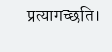प्रत्यागच्छति।